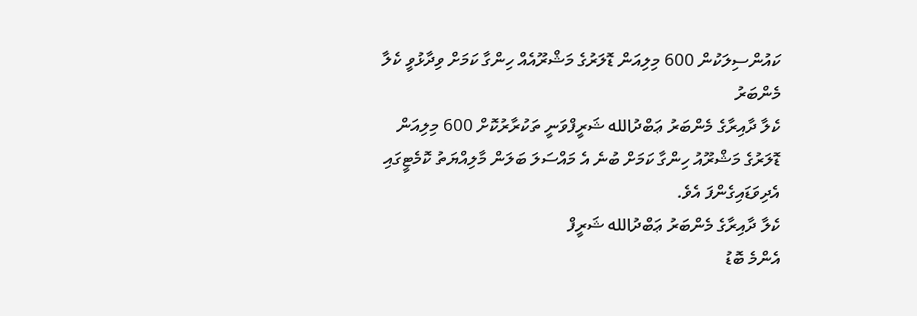ކައުންސިލަކުން 600 މިލިއަން ޑޮލަރުގެ މަޝްރޫއެއް ހިންގާ ކަމަށް ވިދާޅުވީ ކެލާ މެންބަރު
ކެލާ ދާއިރާގެ މެންބަރު ޢަބްދުالله ޝަރީފްވަނީ ތަކުރާރުކޮށް 600 މިލިއަން ޑޮލަރުގެ މަޝްރޫއު ހިންގާ ކަމަށް ބުނެ އެ މައްސަލަ ބަލަން މާލިއްޔަތު ކޮމެޓީގައި އެދިވަޑައިގެންފަ އެވެ.
ކެލާ ދާއިރާގެ މެންބަރު ޢަބްދުالله ޝަރީފް
އެންމެ ބޮޑު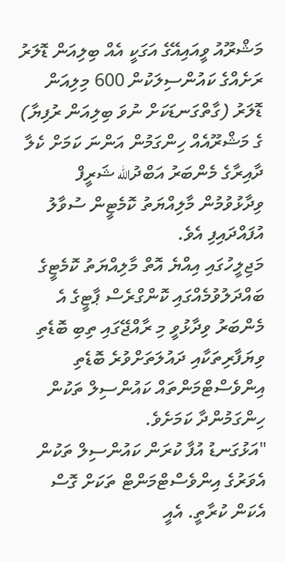މަޝްރޫއު ވީއައިއޭގެ އަގަކީ އެއް ބިލިއަން ޑޮލަރު
ރަށެއްގެ ކައުންސިލަކުން 600 މިލިއަން ޑޮލަރު (ގާތްގަނޑަކަށް ނުވަ ބިލިއަން ރުފިޔާ) ގެ މަޝްރޫއެއް ހިންގަމުން އަންނަ ކަމަށް ކެލާ ދާއިރާގެ މެންބަރު އަބްދުالله ޝަރީފް ވިދާޅުވުމުން މާލިއްޔަތު ކޮމެޓީން ސުވާލު އުފައްދައިފި އެވެ.
މަޖިލީހުގައި އިއްޔެ އޮތް މާލިއްޔަތު ކޮމެޓީގެ ބައްދަލުވުމެއްގައި ކޮންގްރެސް ޕާޓީގެ އެ މެންބަރު ވިދާޅުވީ މި ރާއްޖޭގައި ތިބި ބޮޑެތި ވިޔަފާރިތަކާއި ދައުލަތަށްވުރެ ބޮޑެތި އިންވެސްޓްމަންތައް ކައުންސިލް ތަކުން ހިންގަމުންދާ ކަމަށެވެ.
"އަޅުގަނޑު އުފާ ކުރަން ކައުންސިލް ތަކުން އެވަރުގެ އިންވެސްޓްމަންޓް ތަކަށް ގޮސް އެކަން ކުރާތީ. އެއީ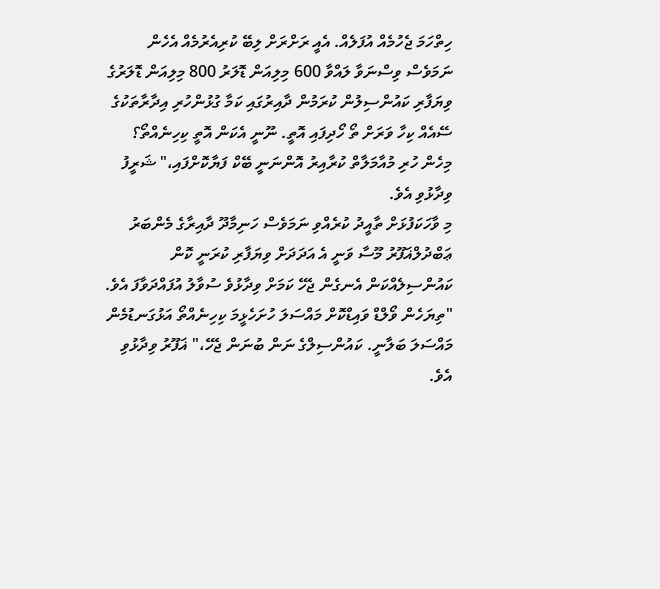ހިތްހަމަ ޖެހުމެއް އުފަލެއް. އެއީ ރަށްރަށް ލިބޭ ކުރިއެރުމެއް އެހެން ނަމަވެސް ވިސްނަވާ ލައްވާ 600 މިލިއަން ޑޮލަރު 800 މިލިއަން ޑޮލަރުގެ ވިޔަފާރި ކައުންސިލުން ކުރަމުން ދާއިރުގައި ކަމާ ގުޅުންހުރި އިދާރާތަކުގެ ސޭއެއް ކިހާ ވަރަށް ތޯ ހޯދިފައި އޮތީ. ނޫނީ އެކަން އޮތީ ކިހިނެއްތޯ؟ މިހެން ހުރި މުއާމަލާތް ކުރާއިރު އޮންނަނީ ބޭކް ފަޔާކޮށްފައި،" ޝަރީފު ވިދާޅުވި އެވެ.
މި ވާހަކަފުޅަށް ތާއީދު ކުރެއްވި ނަމަވެސް ހަނިމާދޫ ދާއިރާގެ މެންބަރު ޢަބްދުލްޣަފޫރު މޫސާ ވަނީ އެ އަދަދަށް ވިޔަފާރި ކުރަނީ ކޮން ކައުންސިލެއްކަން އެނގެން ޖެހޭ ކަމަށް ވިދާޅުވެ ސުވާލު އުފައްދަވާފަ އެވެ.
"ތިޔަހެން ވޯލްޑް ވައިޑްކޮށް މައްސަލަ ހުށަހެޅީމަ ކިހިނެއްތޯ އަޅުގަނޑުމެން މައްސަލަ ބަލާނީ. ކައުންސިލްގެ ނަން ބުނަން ޖެހޭ،" ޣަފޫރު ވިދާޅުވި އެވެ.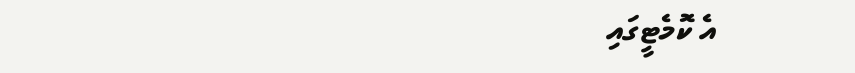އެ ކޮމެޓީގައި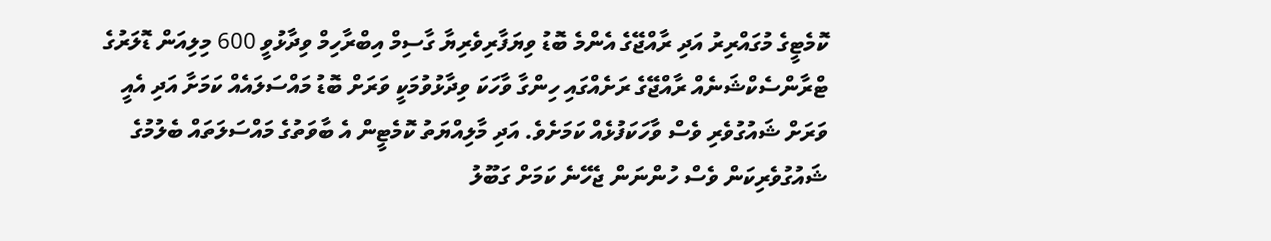ކޮމެޓީގެ މުގައްރިރު އަދި ރާއްޖޭގެ އެންމެ ބޮޑު ވިޔަފާރިވެރިޔާ ގާސިމް އިބްރާހިމް ވިދާޅުވީ 600 މިލިއަން ޑޮލަރުގެ ޓްރާންސެކްޝަނެއް ރާއްޖޭގެ ރަށެއްގައި ހިންގާ ވާހަކަ ވިދާޅުވުމަކީ ވަރަށް ބޮޑު މައްސަލައެއް ކަމަށާ އަދި އެއީ ވަރަށް ޝައުގުވެރި ވެސް ވާހަކަފުޅެއް ކަމަށެވެ. އަދި މާލިއްޔަތު ކޮމެޓީން އެ ބާވަތުގެ މައްސަލަތައް ބެލުމުގެ ޝައުގުވެރިކަން ވެސް ހުންނަން ޖެހޭނެ ކަމަށް ގަބޫލު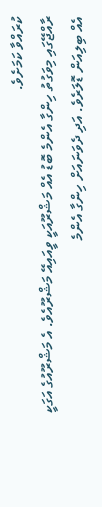ކުރައްވާ ކަމަށެވެ.
ރާއްޖޭގައި މިވަގުތު ހިންގާ އެންމެ ބޮޑު އެއް މަޝްރޫއަކީ ވީއައިއޭ މަޝްރޫއެވެ. އެ މަޝްރޫއުގެ އަގަކީ އެއް ބިލިއަން ޑޮލަރެވެ. އަދި ދެވަނައަށް ހިންގާ އެންމެ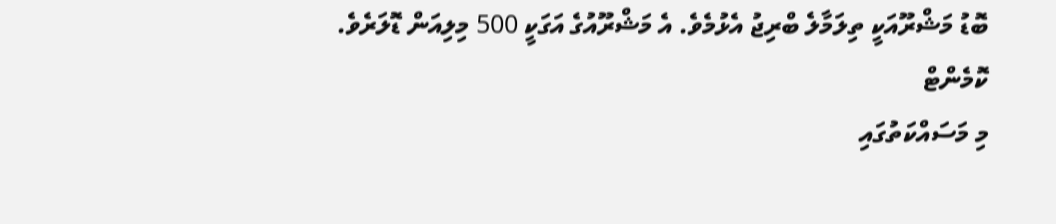ބޮޑު މަޝްރޫއަކީ ތިލަމާލެ ބްރިޖު އެޅުމެވެ. އެ މަޝްރޫއުގެ އަގަކީ 500 މިލިއަން ޑޮލަރެވެ.
ކޮމެންޓް
މި މަސައްކަތުގައި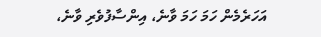އަހަރެމެން ހަމަ ހަމަ ވާނެ، އިންސާފުވެރި ވާނެ،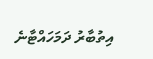އިތުބާރު ދަމަހައްޓާނެ